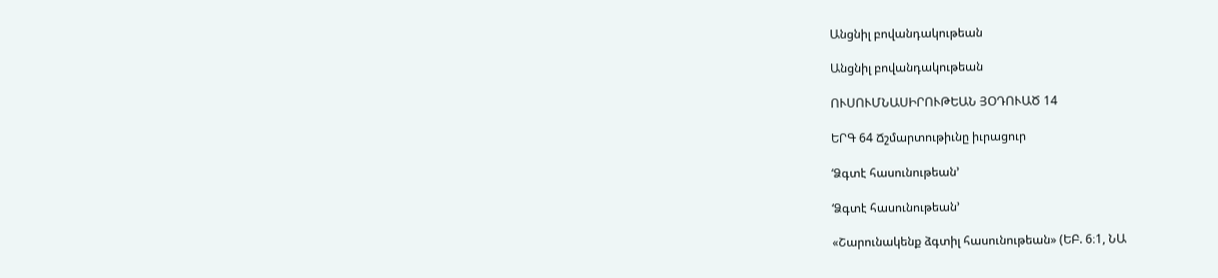Անցնիլ բովանդակութեան

Անցնիլ բովանդակութեան

ՈՒՍՈՒՄՆԱՍԻՐՈՒԹԵԱՆ ՅՕԴՈՒԱԾ 14

ԵՐԳ 64 Ճշմարտութիւնը իւրացուր

‘Ձգտէ հասունութեան’

‘Ձգտէ հասունութեան’

«Շարունակենք ձգտիլ հասունութեան» (ԵԲ. 6։1, ՆԱ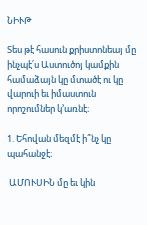ՆԻՒԹ

Տես թէ հասուն քրիստոնեայ մը ինչպէ՛ս Աստուծոյ կամքին համաձայն կը մտածէ ու կը վարուի եւ իմաստուն որոշումներ կ’առնէ։

1. Եհովան մեզմէ ի՞նչ կը պահանջէ։

 ԱՄՈՒՍԻՆ մը եւ կին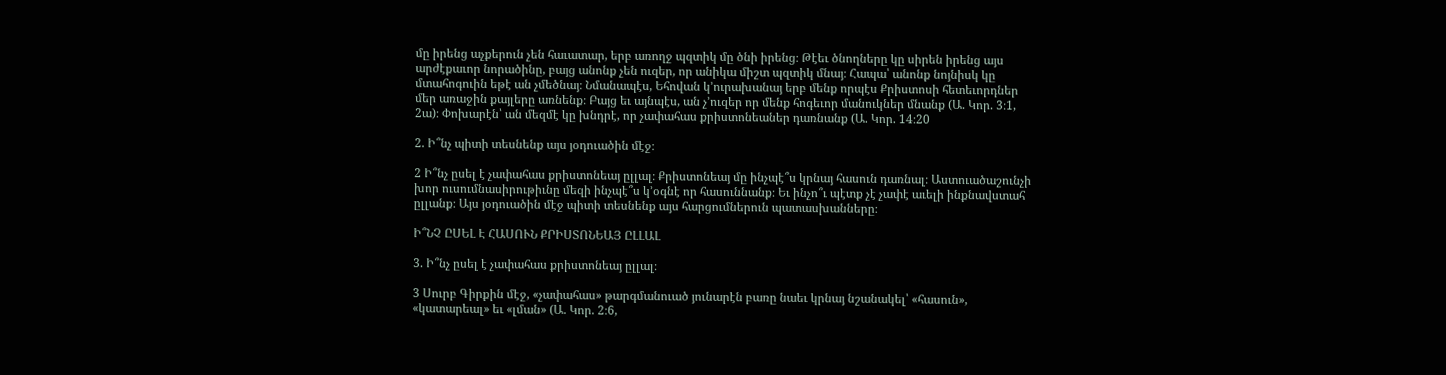մը իրենց աչքերուն չեն հաւատար, երբ առողջ պզտիկ մը ծնի իրենց։ Թէեւ ծնողները կը սիրեն իրենց այս արժէքաւոր նորածինը, բայց անոնք չեն ուզեր, որ անիկա միշտ պզտիկ մնայ։ Հապա՝ անոնք նոյնիսկ կը մտահոգուին եթէ ան չմեծնայ։ Նմանապէս, Եհովան կ’ուրախանայ երբ մենք որպէս Քրիստոսի հետեւորդներ մեր առաջին քայլերը առնենք։ Բայց եւ այնպէս, ան չ’ուզեր որ մենք հոգեւոր մանուկներ մնանք (Ա. Կոր. 3։1, 2ա)։ Փոխարէն՝ ան մեզմէ կը խնդրէ, որ չափահաս քրիստոնեաներ դառնանք (Ա. Կոր. 14։20

2. Ի՞նչ պիտի տեսնենք այս յօդուածին մէջ։

2 Ի՞նչ ըսել է չափահաս քրիստոնեայ ըլլալ։ Քրիստոնեայ մը ինչպէ՞ս կրնայ հասուն դառնալ։ Աստուածաշունչի խոր ուսումնասիրութիւնը մեզի ինչպէ՞ս կ’օգնէ որ հասուննանք։ Եւ ինչո՞ւ պէտք չէ չափէ աւելի ինքնավստահ ըլլանք։ Այս յօդուածին մէջ պիտի տեսնենք այս հարցումներուն պատասխանները։

Ի՞ՆՉ ԸՍԵԼ Է ՀԱՍՈՒՆ ՔՐԻՍՏՈՆԵԱՅ ԸԼԼԱԼ

3. Ի՞նչ ըսել է չափահաս քրիստոնեայ ըլլալ։

3 Սուրբ Գիրքին մէջ, «չափահաս» թարգմանուած յունարէն բառը նաեւ կրնայ նշանակել՝ «հասուն», «կատարեալ» եւ «լման» (Ա. Կոր. 2։6,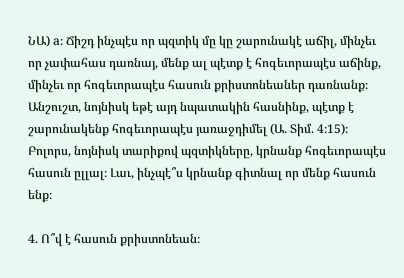ՆԱ) a։ Ճիշդ ինչպէս որ պզտիկ մը կը շարունակէ աճիլ, մինչեւ որ չափահաս դառնայ, մենք ալ պէտք է հոգեւորապէս աճինք, մինչեւ որ հոգեւորապէս հասուն քրիստոնեաներ դառնանք։ Անշուշտ, նոյնիսկ եթէ այդ նպատակին հասնինք, պէտք է շարունակենք հոգեւորապէս յառաջդիմել (Ա. Տիմ. 4։15)։ Բոլորս, նոյնիսկ տարիքով պզտիկները, կրնանք հոգեւորապէս հասուն ըլլալ։ Լաւ, ինչպէ՞ս կրնանք գիտնալ որ մենք հասուն ենք։

4. Ո՞վ է հասուն քրիստոնեան։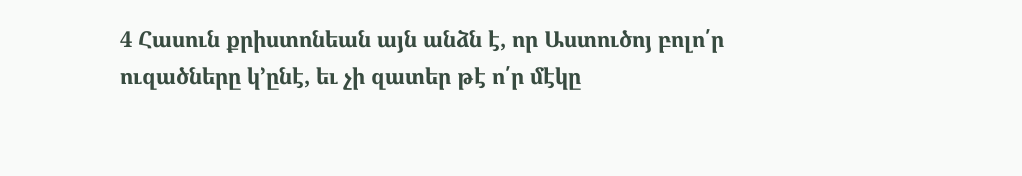4 Հասուն քրիստոնեան այն անձն է, որ Աստուծոյ բոլո՛ր ուզածները կ’ընէ, եւ չի զատեր թէ ո՛ր մէկը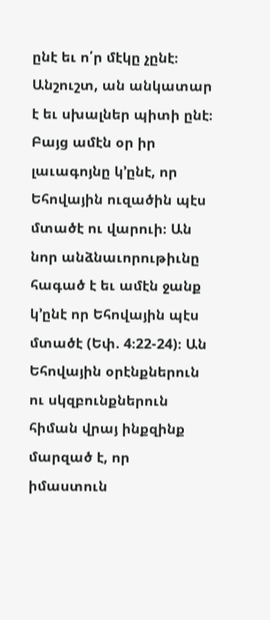ընէ եւ ո՛ր մէկը չընէ։ Անշուշտ, ան անկատար է եւ սխալներ պիտի ընէ։ Բայց ամէն օր իր լաւագոյնը կ’ընէ, որ Եհովային ուզածին պէս մտածէ ու վարուի։ Ան նոր անձնաւորութիւնը հագած է եւ ամէն ջանք կ’ընէ որ Եհովային պէս մտածէ (Եփ. 4։22-24)։ Ան Եհովային օրէնքներուն ու սկզբունքներուն հիման վրայ ինքզինք մարզած է, որ իմաստուն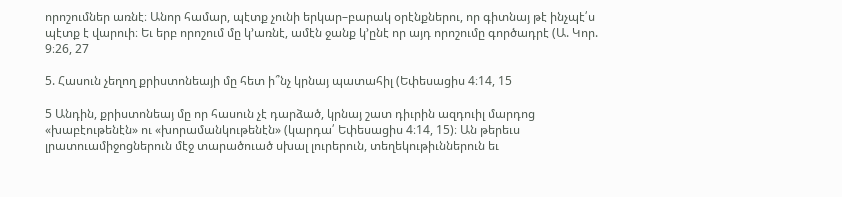որոշումներ առնէ։ Անոր համար, պէտք չունի երկար–բարակ օրէնքներու, որ գիտնայ թէ ինչպէ՛ս պէտք է վարուի։ Եւ երբ որոշում մը կ’առնէ, ամէն ջանք կ’ընէ որ այդ որոշումը գործադրէ (Ա. Կոր. 9։26, 27

5. Հասուն չեղող քրիստոնեայի մը հետ ի՞նչ կրնայ պատահիլ (Եփեսացիս 4։14, 15

5 Անդին, քրիստոնեայ մը որ հասուն չէ դարձած, կրնայ շատ դիւրին ազդուիլ մարդոց «խաբէութենէն» ու «խորամանկութենէն» (կարդա՛ Եփեսացիս 4։14, 15)։ Ան թերեւս լրատուամիջոցներուն մէջ տարածուած սխալ լուրերուն, տեղեկութիւններուն եւ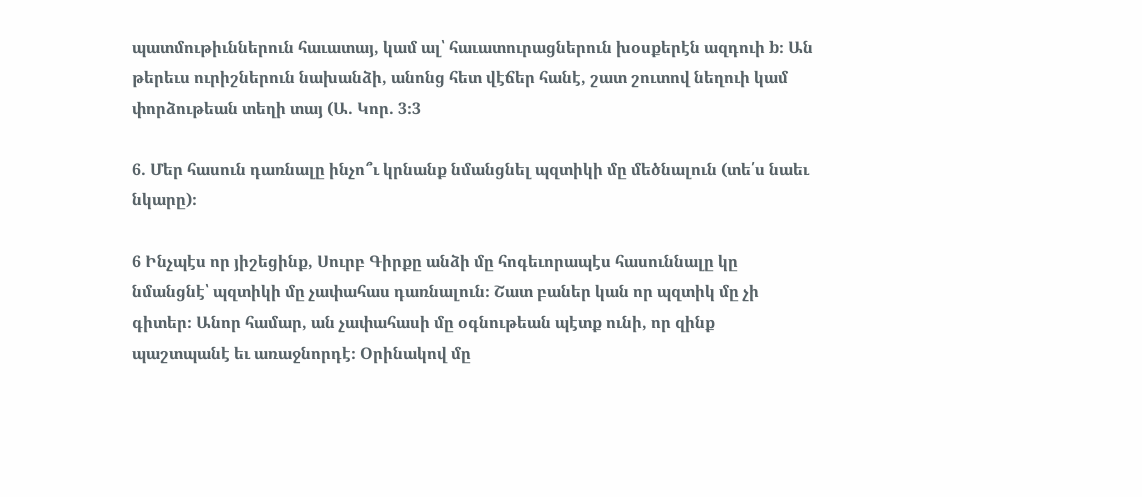պատմութիւններուն հաւատայ, կամ ալ՝ հաւատուրացներուն խօսքերէն ազդուի b։ Ան թերեւս ուրիշներուն նախանձի, անոնց հետ վէճեր հանէ, շատ շուտով նեղուի կամ փորձութեան տեղի տայ (Ա. Կոր. 3։3

6. Մեր հասուն դառնալը ինչո՞ւ կրնանք նմանցնել պզտիկի մը մեծնալուն (տե՛ս նաեւ նկարը)։

6 Ինչպէս որ յիշեցինք, Սուրբ Գիրքը անձի մը հոգեւորապէս հասուննալը կը նմանցնէ՝ պզտիկի մը չափահաս դառնալուն։ Շատ բաներ կան որ պզտիկ մը չի գիտեր։ Անոր համար, ան չափահասի մը օգնութեան պէտք ունի, որ զինք պաշտպանէ եւ առաջնորդէ։ Օրինակով մը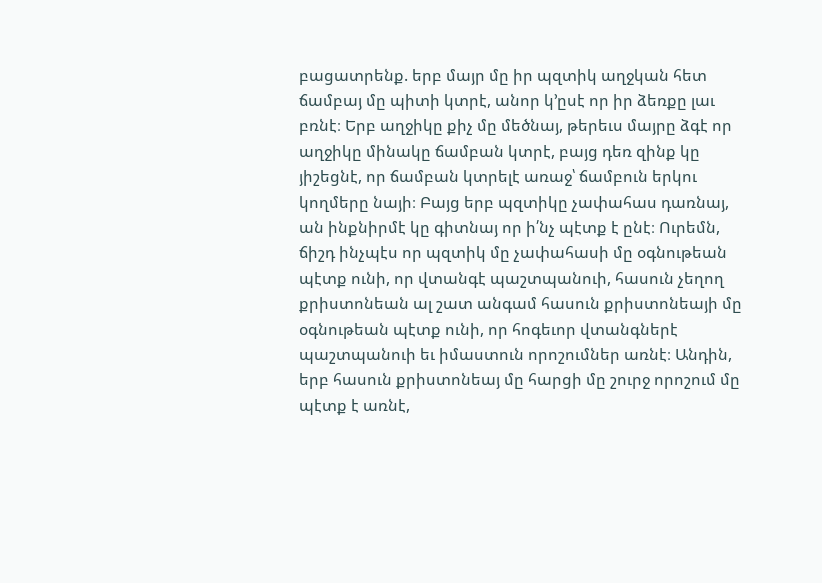բացատրենք. երբ մայր մը իր պզտիկ աղջկան հետ ճամբայ մը պիտի կտրէ, անոր կ’ըսէ որ իր ձեռքը լաւ բռնէ։ Երբ աղջիկը քիչ մը մեծնայ, թերեւս մայրը ձգէ որ աղջիկը մինակը ճամբան կտրէ, բայց դեռ զինք կը յիշեցնէ, որ ճամբան կտրելէ առաջ՝ ճամբուն երկու կողմերը նայի։ Բայց երբ պզտիկը չափահաս դառնայ, ան ինքնիրմէ կը գիտնայ որ ի՛նչ պէտք է ընէ։ Ուրեմն, ճիշդ ինչպէս որ պզտիկ մը չափահասի մը օգնութեան պէտք ունի, որ վտանգէ պաշտպանուի, հասուն չեղող քրիստոնեան ալ շատ անգամ հասուն քրիստոնեայի մը օգնութեան պէտք ունի, որ հոգեւոր վտանգներէ պաշտպանուի եւ իմաստուն որոշումներ առնէ։ Անդին, երբ հասուն քրիստոնեայ մը հարցի մը շուրջ որոշում մը պէտք է առնէ,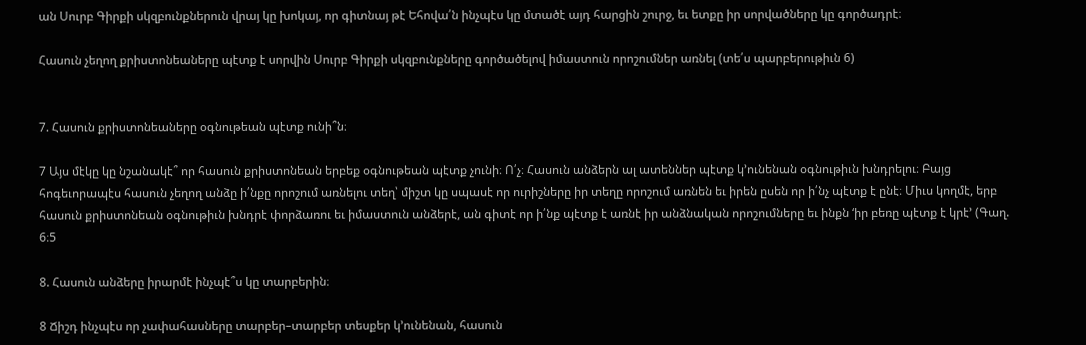ան Սուրբ Գիրքի սկզբունքներուն վրայ կը խոկայ, որ գիտնայ թէ Եհովա՛ն ինչպէս կը մտածէ այդ հարցին շուրջ, եւ ետքը իր սորվածները կը գործադրէ։

Հասուն չեղող քրիստոնեաները պէտք է սորվին Սուրբ Գիրքի սկզբունքները գործածելով իմաստուն որոշումներ առնել (տե՛ս պարբերութիւն 6)


7. Հասուն քրիստոնեաները օգնութեան պէտք ունի՞ն։

7 Այս մէկը կը նշանակէ՞ որ հասուն քրիստոնեան երբեք օգնութեան պէտք չունի։ Ո՛չ։ Հասուն անձերն ալ ատեններ պէտք կ’ունենան օգնութիւն խնդրելու։ Բայց հոգեւորապէս հասուն չեղող անձը ի՛նքը որոշում առնելու տեղ՝ միշտ կը սպասէ որ ուրիշները իր տեղը որոշում առնեն եւ իրեն ըսեն որ ի՛նչ պէտք է ընէ։ Միւս կողմէ, երբ հասուն քրիստոնեան օգնութիւն խնդրէ փորձառու եւ իմաստուն անձերէ, ան գիտէ որ ի՛նք պէտք է առնէ իր անձնական որոշումները եւ ինքն ‘իր բեռը պէտք է կրէ’ (Գաղ. 6։5

8. Հասուն անձերը իրարմէ ինչպէ՞ս կը տարբերին։

8 Ճիշդ ինչպէս որ չափահասները տարբեր–տարբեր տեսքեր կ’ունենան, հասուն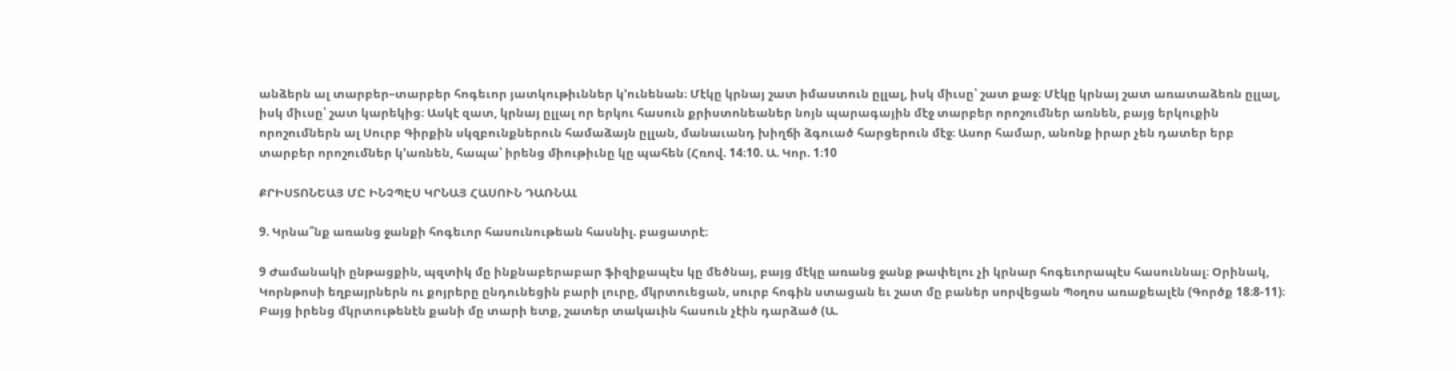անձերն ալ տարբեր–տարբեր հոգեւոր յատկութիւններ կ’ունենան։ Մէկը կրնայ շատ իմաստուն ըլլալ, իսկ միւսը՝ շատ քաջ։ Մէկը կրնայ շատ առատաձեռն ըլլալ, իսկ միւսը՝ շատ կարեկից։ Ասկէ զատ, կրնայ ըլլալ որ երկու հասուն քրիստոնեաներ նոյն պարագային մէջ տարբեր որոշումներ առնեն, բայց երկուքին որոշումներն ալ Սուրբ Գիրքին սկզբունքներուն համաձայն ըլլան, մանաւանդ խիղճի ձգուած հարցերուն մէջ։ Ասոր համար, անոնք իրար չեն դատեր երբ տարբեր որոշումներ կ’առնեն, հապա՝ իրենց միութիւնը կը պահեն (Հռով. 14։10. Ա. Կոր. 1։10

ՔՐԻՍՏՈՆԵԱՅ ՄԸ ԻՆՉՊԷՍ ԿՐՆԱՅ ՀԱՍՈՒՆ ԴԱՌՆԱԼ

9. Կրնա՞նք առանց ջանքի հոգեւոր հասունութեան հասնիլ. բացատրէ։

9 Ժամանակի ընթացքին, պզտիկ մը ինքնաբերաբար ֆիզիքապէս կը մեծնայ, բայց մէկը առանց ջանք թափելու չի կրնար հոգեւորապէս հասուննալ։ Օրինակ, Կորնթոսի եղբայրներն ու քոյրերը ընդունեցին բարի լուրը, մկրտուեցան, սուրբ հոգին ստացան եւ շատ մը բաներ սորվեցան Պօղոս առաքեալէն (Գործք 18։8-11)։ Բայց իրենց մկրտութենէն քանի մը տարի ետք, շատեր տակաւին հասուն չէին դարձած (Ա.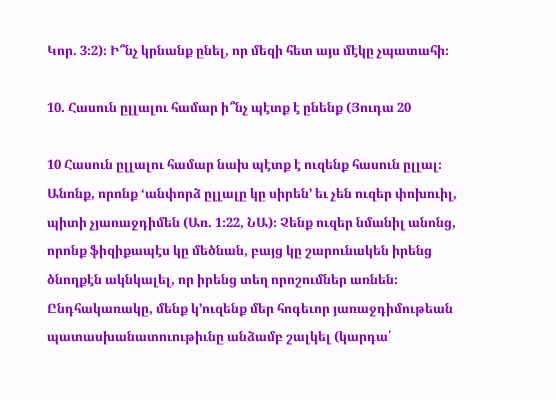Կոր. 3։2)։ Ի՞նչ կրնանք ընել, որ մեզի հետ այս մէկը չպատահի։

10. Հասուն ըլլալու համար ի՞նչ պէտք է ընենք (Յուդա 20

10 Հասուն ըլլալու համար նախ պէտք է ուզենք հասուն ըլլալ։ Անոնք, որոնք ‘անփորձ ըլլալը կը սիրեն’ եւ չեն ուզեր փոխուիլ, պիտի չյառաջդիմեն (Առ. 1։22, ՆԱ)։ Չենք ուզեր նմանիլ անոնց, որոնք ֆիզիքապէս կը մեծնան, բայց կը շարունակեն իրենց ծնողքէն ակնկալել, որ իրենց տեղ որոշումներ առնեն։ Ընդհակառակը, մենք կ’ուզենք մեր հոգեւոր յառաջդիմութեան պատասխանատուութիւնը անձամբ շալկել (կարդա՛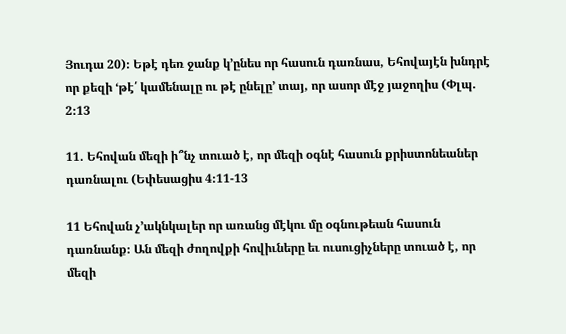Յուդա 20)։ Եթէ դեռ ջանք կ’ընես որ հասուն դառնաս, Եհովայէն խնդրէ որ քեզի ‘թէ՛ կամենալը ու թէ ընելը’ տայ, որ ասոր մէջ յաջողիս (Փլպ. 2։13

11. Եհովան մեզի ի՞նչ տուած է, որ մեզի օգնէ հասուն քրիստոնեաներ դառնալու (Եփեսացիս 4։11-13

11 Եհովան չ’ակնկալեր որ առանց մէկու մը օգնութեան հասուն դառնանք։ Ան մեզի ժողովքի հովիւները եւ ուսուցիչները տուած է, որ մեզի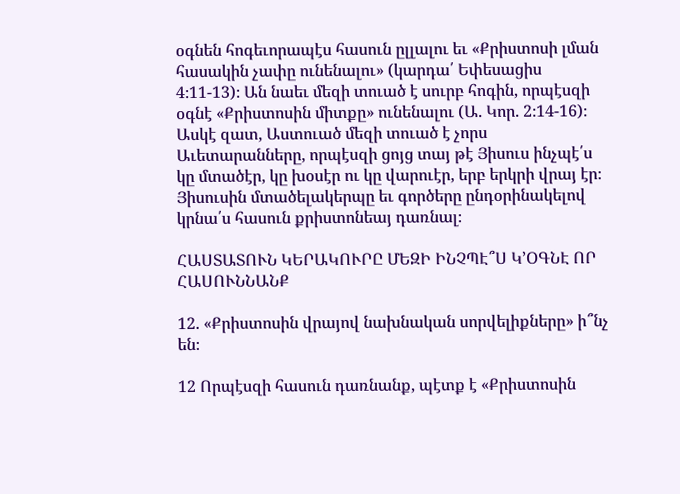օգնեն հոգեւորապէս հասուն ըլլալու եւ «Քրիստոսի լման հասակին չափը ունենալու» (կարդա՛ Եփեսացիս 4։11-13)։ Ան նաեւ մեզի տուած է սուրբ հոգին, որպէսզի օգնէ «Քրիստոսին միտքը» ունենալու (Ա. Կոր. 2։14-16)։ Ասկէ զատ, Աստուած մեզի տուած է չորս Աւետարանները, որպէսզի ցոյց տայ թէ Յիսուս ինչպէ՛ս կը մտածէր, կը խօսէր ու կը վարուէր, երբ երկրի վրայ էր։ Յիսուսին մտածելակերպը եւ գործերը ընդօրինակելով կրնա՛ս հասուն քրիստոնեայ դառնալ։

ՀԱՍՏԱՏՈՒՆ ԿԵՐԱԿՈՒՐԸ ՄԵԶԻ ԻՆՉՊԷ՞Ս Կ’ՕԳՆԷ ՈՐ ՀԱՍՈՒՆՆԱՆՔ

12. «Քրիստոսին վրայով նախնական սորվելիքները» ի՞նչ են։

12 Որպէսզի հասուն դառնանք, պէտք է «Քրիստոսին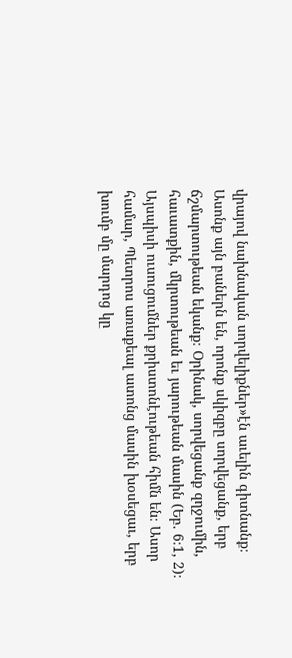վրայով նախնական սորվելիքներ»էն աւելին գիտնանք։ Ասոնք այն բաներն են, որոնք սկիզբը սորվեցանք, երբ ճշմարտութեան եկանք։ Օրինակ, սորվեցանք զղջումին, հաւատքին, մկրտութեան եւ յարութեան մասին (Եբ. 6։1, 2)։ Այսպիսի ուսուցումներ քրիստոնէութեան հիմն են։ Ասոր համար, Պետրոս առաքեալ ատոնց մասին խօսեցաւ, երբ խումբ մը մարդոց կը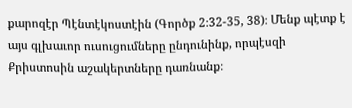քարոզէր Պէնտէկոստէին (Գործք 2։32-35, 38)։ Մենք պէտք է այս գլխաւոր ուսուցումները ընդունինք, որպէսզի Քրիստոսին աշակերտները դառնանք։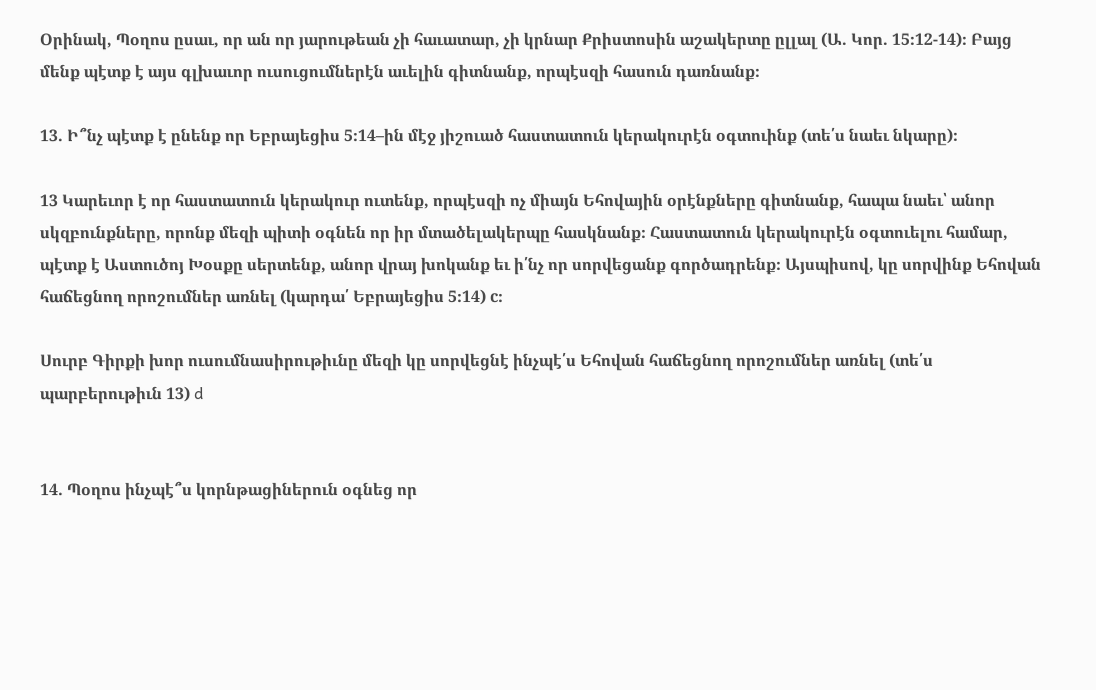Օրինակ, Պօղոս ըսաւ, որ ան որ յարութեան չի հաւատար, չի կրնար Քրիստոսին աշակերտը ըլլալ (Ա. Կոր. 15։12-14)։ Բայց մենք պէտք է այս գլխաւոր ուսուցումներէն աւելին գիտնանք, որպէսզի հասուն դառնանք։

13. Ի՞նչ պէտք է ընենք որ Եբրայեցիս 5։14–ին մէջ յիշուած հաստատուն կերակուրէն օգտուինք (տե՛ս նաեւ նկարը)։

13 Կարեւոր է որ հաստատուն կերակուր ուտենք, որպէսզի ոչ միայն Եհովային օրէնքները գիտնանք, հապա նաեւ՝ անոր սկզբունքները, որոնք մեզի պիտի օգնեն որ իր մտածելակերպը հասկնանք։ Հաստատուն կերակուրէն օգտուելու համար, պէտք է Աստուծոյ Խօսքը սերտենք, անոր վրայ խոկանք եւ ի՛նչ որ սորվեցանք գործադրենք։ Այսպիսով, կը սորվինք Եհովան հաճեցնող որոշումներ առնել (կարդա՛ Եբրայեցիս 5։14) c։

Սուրբ Գիրքի խոր ուսումնասիրութիւնը մեզի կը սորվեցնէ ինչպէ՛ս Եհովան հաճեցնող որոշումներ առնել (տե՛ս պարբերութիւն 13) d


14. Պօղոս ինչպէ՞ս կորնթացիներուն օգնեց որ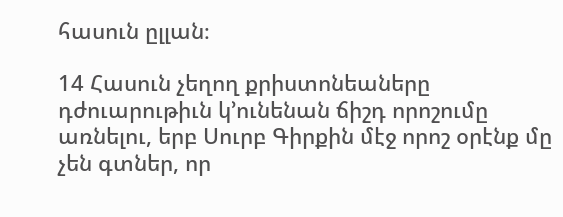հասուն ըլլան։

14 Հասուն չեղող քրիստոնեաները դժուարութիւն կ’ունենան ճիշդ որոշումը առնելու, երբ Սուրբ Գիրքին մէջ որոշ օրէնք մը չեն գտներ, որ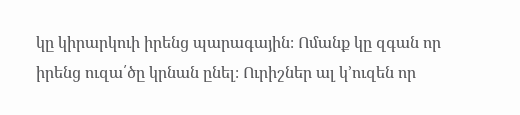կը կիրարկուի իրենց պարագային։ Ոմանք կը զգան որ իրենց ուզա՛ծը կրնան ընել։ Ուրիշներ ալ կ’ուզեն որ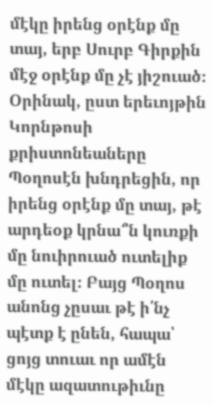մէկը իրենց օրէնք մը տայ, երբ Սուրբ Գիրքին մէջ օրէնք մը չէ յիշուած։ Օրինակ, ըստ երեւոյթին Կորնթոսի քրիստոնեաները Պօղոսէն խնդրեցին, որ իրենց օրէնք մը տայ, թէ արդեօք կրնա՞ն կուռքի մը նուիրուած ուտելիք մը ուտել։ Բայց Պօղոս անոնց չըսաւ թէ ի՛նչ պէտք է ընեն, հապա՝ ցոյց տուաւ որ ամէն մէկը ազատութիւնը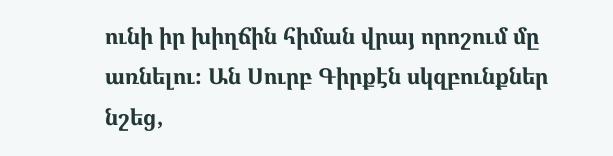ունի իր խիղճին հիման վրայ որոշում մը առնելու։ Ան Սուրբ Գիրքէն սկզբունքներ նշեց,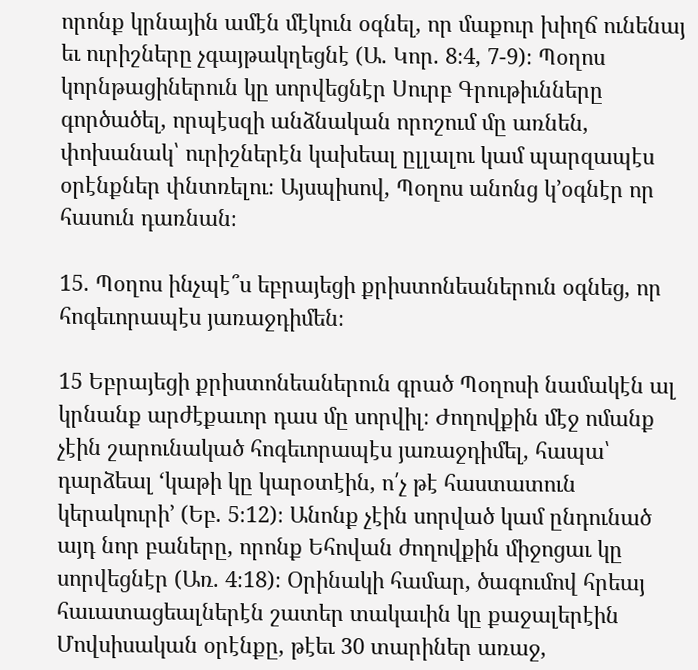որոնք կրնային ամէն մէկուն օգնել, որ մաքուր խիղճ ունենայ եւ ուրիշները չգայթակղեցնէ (Ա. Կոր. 8։4, 7-9)։ Պօղոս կորնթացիներուն կը սորվեցնէր Սուրբ Գրութիւնները գործածել, որպէսզի անձնական որոշում մը առնեն, փոխանակ՝ ուրիշներէն կախեալ ըլլալու կամ պարզապէս օրէնքներ փնտռելու։ Այսպիսով, Պօղոս անոնց կ’օգնէր որ հասուն դառնան։

15. Պօղոս ինչպէ՞ս եբրայեցի քրիստոնեաներուն օգնեց, որ հոգեւորապէս յառաջդիմեն։

15 Եբրայեցի քրիստոնեաներուն գրած Պօղոսի նամակէն ալ կրնանք արժէքաւոր դաս մը սորվիլ։ Ժողովքին մէջ ոմանք չէին շարունակած հոգեւորապէս յառաջդիմել, հապա՝ դարձեալ ‘կաթի կը կարօտէին, ո՛չ թէ հաստատուն կերակուրի’ (Եբ. 5։12)։ Անոնք չէին սորված կամ ընդունած այդ նոր բաները, որոնք Եհովան ժողովքին միջոցաւ կը սորվեցնէր (Առ. 4։18)։ Օրինակի համար, ծագումով հրեայ հաւատացեալներէն շատեր տակաւին կը քաջալերէին Մովսիսական օրէնքը, թէեւ 30 տարիներ առաջ,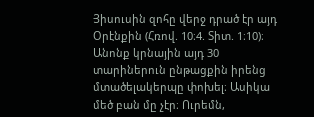Յիսուսին զոհը վերջ դրած էր այդ Օրէնքին (Հռով. 10։4. Տիտ. 1։10)։ Անոնք կրնային այդ 30 տարիներուն ընթացքին իրենց մտածելակերպը փոխել։ Ասիկա մեծ բան մը չէր։ Ուրեմն,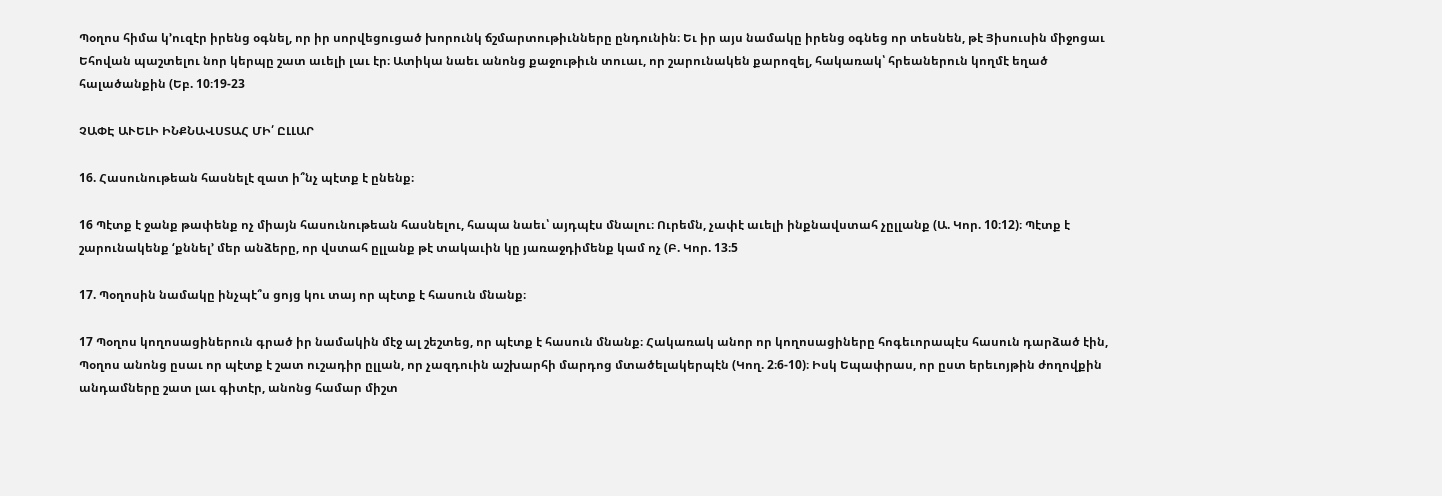Պօղոս հիմա կ’ուզէր իրենց օգնել, որ իր սորվեցուցած խորունկ ճշմարտութիւնները ընդունին։ Եւ իր այս նամակը իրենց օգնեց որ տեսնեն, թէ Յիսուսին միջոցաւ Եհովան պաշտելու նոր կերպը շատ աւելի լաւ էր։ Ատիկա նաեւ անոնց քաջութիւն տուաւ, որ շարունակեն քարոզել, հակառակ՝ հրեաներուն կողմէ եղած հալածանքին (Եբ. 10։19-23

ՉԱՓԷ ԱՒԵԼԻ ԻՆՔՆԱՎՍՏԱՀ ՄԻ՛ ԸԼԼԱՐ

16. Հասունութեան հասնելէ զատ ի՞նչ պէտք է ընենք։

16 Պէտք է ջանք թափենք ոչ միայն հասունութեան հասնելու, հապա նաեւ՝ այդպէս մնալու։ Ուրեմն, չափէ աւելի ինքնավստահ չըլլանք (Ա. Կոր. 10։12)։ Պէտք է շարունակենք ‘քննել’ մեր անձերը, որ վստահ ըլլանք թէ տակաւին կը յառաջդիմենք կամ ոչ (Բ. Կոր. 13։5

17. Պօղոսին նամակը ինչպէ՞ս ցոյց կու տայ որ պէտք է հասուն մնանք։

17 Պօղոս կողոսացիներուն գրած իր նամակին մէջ ալ շեշտեց, որ պէտք է հասուն մնանք։ Հակառակ անոր որ կողոսացիները հոգեւորապէս հասուն դարձած էին, Պօղոս անոնց ըսաւ որ պէտք է շատ ուշադիր ըլլան, որ չազդուին աշխարհի մարդոց մտածելակերպէն (Կող. 2։6-10)։ Իսկ Եպափրաս, որ ըստ երեւոյթին ժողովքին անդամները շատ լաւ գիտէր, անոնց համար միշտ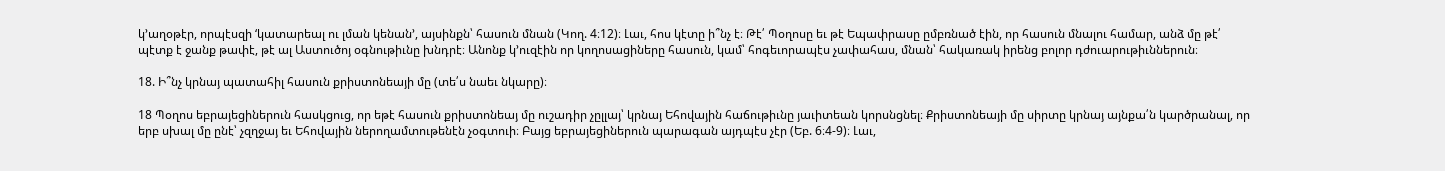կ’աղօթէր, որպէսզի ‘կատարեալ ու լման կենան’, այսինքն՝ հասուն մնան (Կող. 4։12)։ Լաւ, հոս կէտը ի՞նչ է։ Թէ՛ Պօղոսը եւ թէ Եպափրասը ըմբռնած էին, որ հասուն մնալու համար, անձ մը թէ՛ պէտք է ջանք թափէ, թէ ալ Աստուծոյ օգնութիւնը խնդրէ։ Անոնք կ’ուզէին որ կողոսացիները հասուն, կամ՝ հոգեւորապէս չափահաս, մնան՝ հակառակ իրենց բոլոր դժուարութիւններուն։

18. Ի՞նչ կրնայ պատահիլ հասուն քրիստոնեայի մը (տե՛ս նաեւ նկարը)։

18 Պօղոս եբրայեցիներուն հասկցուց, որ եթէ հասուն քրիստոնեայ մը ուշադիր չըլլայ՝ կրնայ Եհովային հաճութիւնը յաւիտեան կորսնցնել։ Քրիստոնեայի մը սիրտը կրնայ այնքա՛ն կարծրանալ, որ երբ սխալ մը ընէ՝ չզղջայ եւ Եհովային ներողամտութենէն չօգտուի։ Բայց եբրայեցիներուն պարագան այդպէս չէր (Եբ. 6։4-9)։ Լաւ,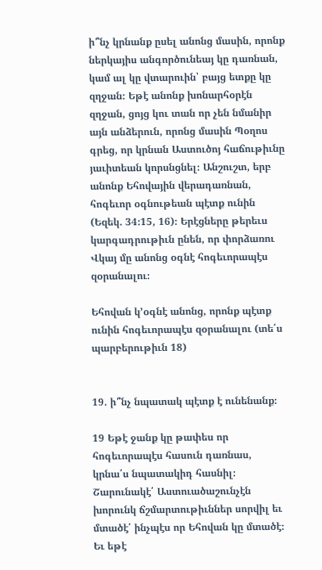ի՞նչ կրնանք ըսել անոնց մասին, որոնք ներկայիս անգործունեայ կը դառնան, կամ ալ կը վտարուին՝ բայց ետքը կը զղջան։ Եթէ անոնք խոնարհօրէն զղջան, ցոյց կու տան որ չեն նմանիր այն անձերուն, որոնց մասին Պօղոս գրեց, որ կրնան Աստուծոյ հաճութիւնը յաւիտեան կորսնցնել։ Անշուշտ, երբ անոնք Եհովային վերադառնան, հոգեւոր օգնութեան պէտք ունին (Եզեկ. 34։15, 16)։ Երէցները թերեւս կարգադրութիւն ընեն, որ փորձառու Վկայ մը անոնց օգնէ հոգեւորապէս զօրանալու։

Եհովան կ’օգնէ անոնց, որոնք պէտք ունին հոգեւորապէս զօրանալու (տե՛ս պարբերութիւն 18)


19. ի՞նչ նպատակ պէտք է ունենանք։

19 Եթէ ջանք կը թափես որ հոգեւորապէս հասուն դառնաս, կրնա՛ս նպատակիդ հասնիլ։ Շարունակէ՛ Աստուածաշունչէն խորունկ ճշմարտութիւններ սորվիլ եւ մտածէ՛ ինչպէս որ Եհովան կը մտածէ։ Եւ եթէ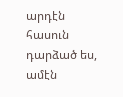արդէն հասուն դարձած ես, ամէն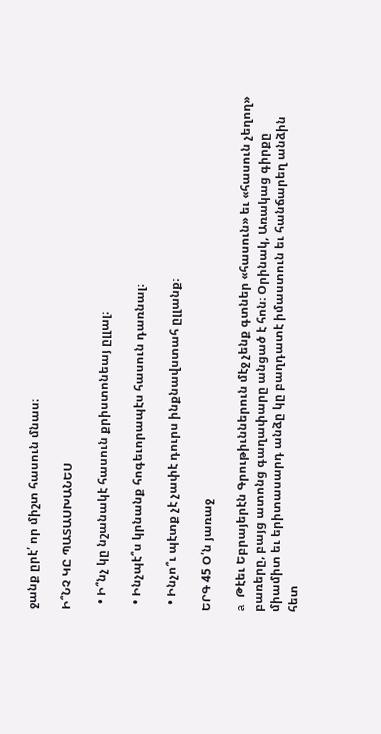ջանք ըրէ՛ որ միշտ հասուն մնաս։

Ի՞ՆՉ ԿԸ ՊԱՏԱՍԽԱՆԵՍ

  • Ի՞նչ կը նշանակէ հասուն քրիստոնեայ ըլլալ։

  • Ինչպէ՞ս կրնանք հոգեւորապէս հասուն դառնալ։

  • Ինչո՞ւ պէտք չէ չափէ դուրս ինքնավստահ ըլլանք։

ԵՐԳ 45 Օ՛ն յառաջ

a Թէեւ Եբրայերէն Գրութիւններուն մէջ չենք գտներ «հասուն» եւ «հասուն չեղող» բառերը, բայց ատոնց գաղափարը անցած է հոն։ Օրինակ, Առակաց գիրքը միամիտ եւ երիտասարդ անձը կը բաղդատէ իմաստուն եւ հանճարեղ անձին հետ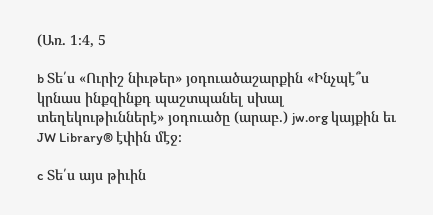(Առ. 1։4, 5

b Տե՛ս «Ուրիշ նիւթեր» յօդուածաշարքին «Ինչպէ՞ս կրնաս ինքզինքդ պաշտպանել սխալ տեղեկութիւններէ» յօդուածը (արաբ.) jw.org կայքին եւ JW Library® էփին մէջ։

c Տե՛ս այս թիւին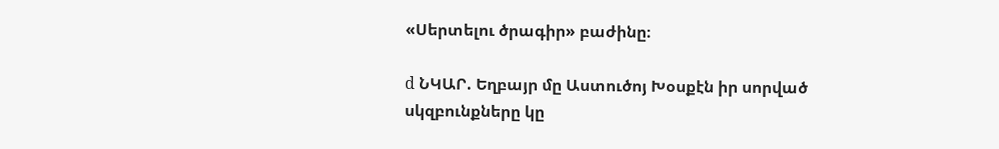«Սերտելու ծրագիր» բաժինը։

d ՆԿԱՐ. Եղբայր մը Աստուծոյ Խօսքէն իր սորված սկզբունքները կը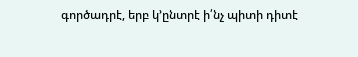գործադրէ, երբ կ’ընտրէ ի՛նչ պիտի դիտէ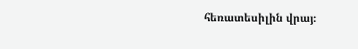հեռատեսիլին վրայ։